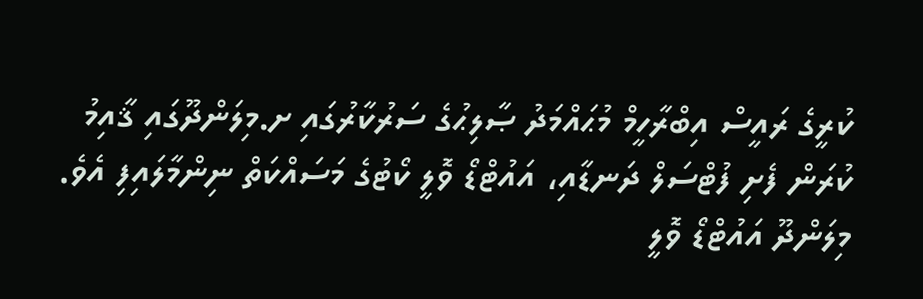ކުރީގެ ރައީސް އިބްރާހީމް މުޙައްމަދު ޞާލިޙުގެ ސަރުކާރުގައި ށ.މިލަންދޫގައި ޤާއިމު ކުރަން ފެށި ފުޓްސަލް ދަނޑާއި، އައުޓްޑޯ ވޮލީ ކޯޓުގެ މަސައްކަތް ނިންމާލައިފި އެވެ.
މިލަންދޫ އައުޓްޑޯ ވޮލީ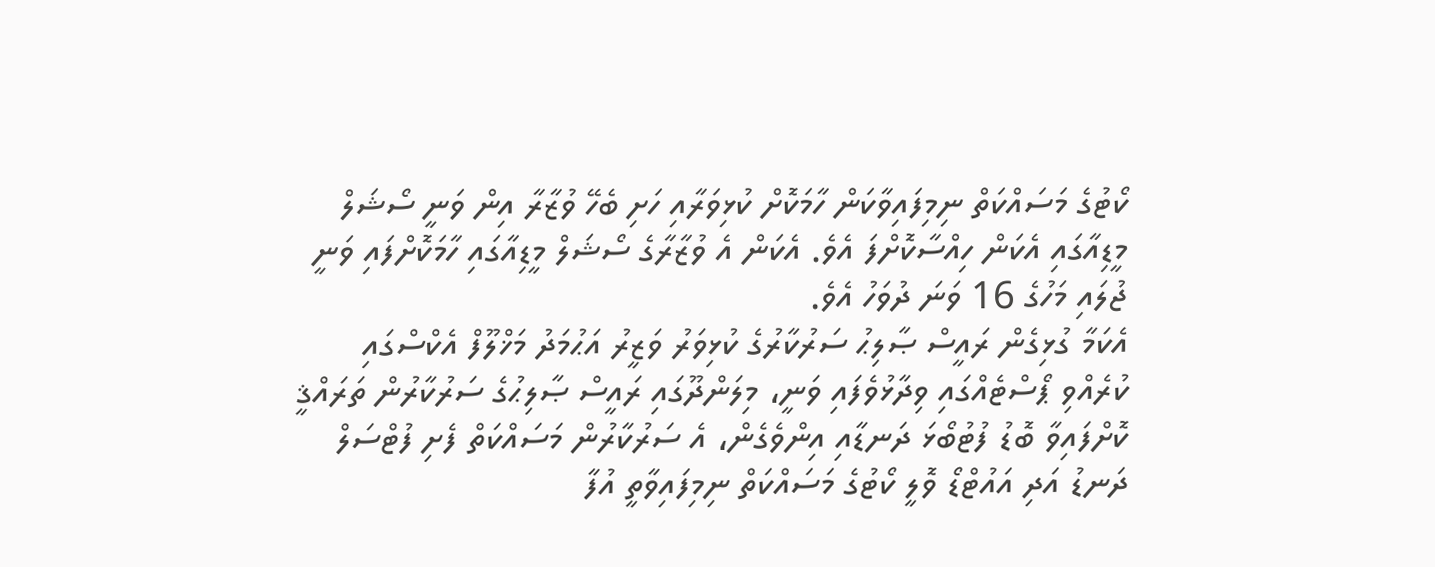ކޯޓުގެ މަސައްކަތް ނިމިފައިވާކަން ހާމަކޮށް ކުޅިވަރާއި ހަށި ބެހޭ ވުޒާރާ އިން ވަނީ ސޯޝަލް މީޑިއާގައި އެކަން ހިއްސާކޮށްފަ އެވެ. އެކަން އެ ވުޒާރާގެ ސޯޝަލް މީޑިއާގައި ހާމަކޮށްފައި ވަނީ ޖުލައި މަހުގެ 16 ވަނަ ދުވަހު އެވެ.
އެކަމާ ގުޅިގެން ރައީސް ޞާލިޙު ސަރުކާރުގެ ކުޅިވަރު ވަޒީރު އަޙުމަދު މަޚްލޫފް އެކްސްގައި ކުރެއްވި ޕޯސްޓެއްގައި ވިދާޅުވެފައި ވަނީ، މިލަންދޫގައި ރައީސް ޞާލިޙުގެ ސަރުކާރުން ތަރައްޤީ ކޮށްފައިވާ ބޮޑު ފުޓުބޯޅަ ދަނޑާއި އިންވެގެން، އެ ސަރުކާރުން މަސައްކަތް ފެށި ފުޓްސަލް ދަނޑު އަދި އައުޓްޑޯ ވޮލީ ކޯޓުގެ މަސައްކަތް ނިމިފައިވާތީ އުފާ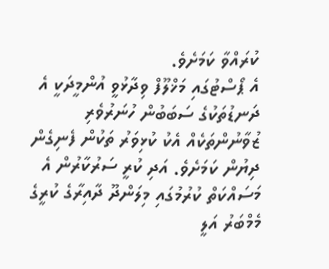ކުރައްވާ ކަމަށެވެ.
އެ ޕޯސްޓުގައި މަޚްލޫފް ވިދާޅުވީ އުންމީދަކީ އެ ދަނޑުތަކުގެ ސަބަބުން ހުނަރުވެރި ޒުވާނުންތަކެއް އެކު ކުޅިވަރު ތަކުން ފެނިގެން ދިޔުން ކަމަށެވެ. އަދި ކުރީ ސަރުކާރުން އެ މަސައްކަތް ކުރުމުގައި މިލަންދޫ ދާއިރާގެ ކުރީގެ މެމްބަރު އަލީ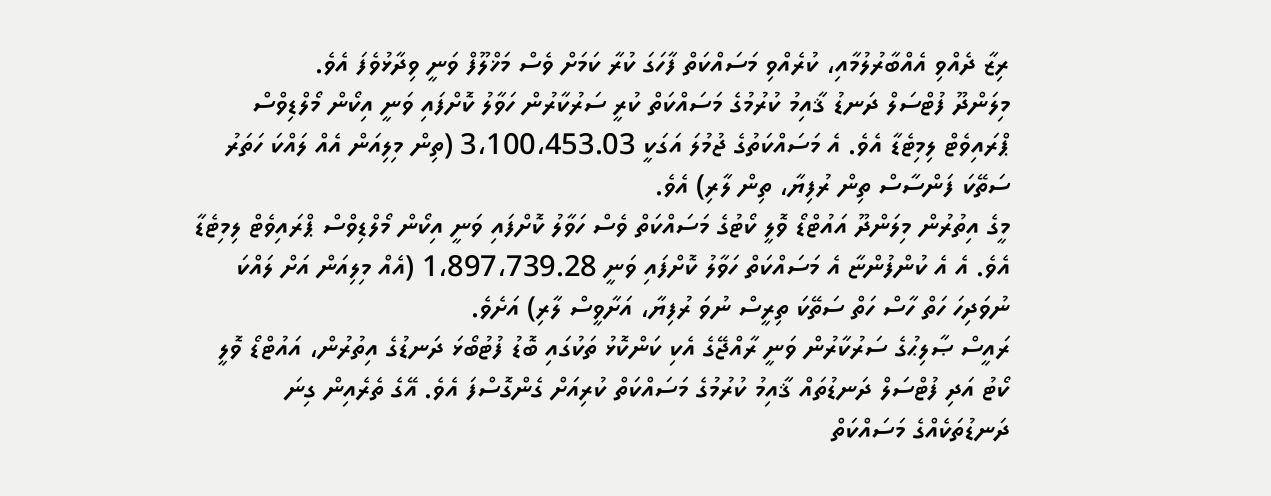ރިޒާ ދެއްވި އެއްބާރުލުމާއި، ކުރެއްވި މަސައްކަތް ފާހަގަ ކުރާ ކަމަށް ވެސް މަޚްލޫފް ވަނީ ވިދާޅުވެފަ އެވެ.
މިލަންދޫ ފުޓްސަލް ދަނޑު ޤާއިމު ކުރުމުގެ މަސައްކަތް ކުރީ ސަރުކާރުން ހަވާލު ކޮށްފައި ވަނީ އިކޯން މޯލްޑިވްސް ޕްރައިވެޓް ލިމިޓެޑާ އެވެ. އެ މަސައްކަތުގެ ޖުމުލަ އަގަކީ 3،100،453.03 (ތިން މިލިއަން އެއް ލައްކަ ހަތަރު ސަތޭކަ ފަންސާސް ތިން ރުފިޔާ، ތިން ލާރި) އެވެ.
މީގެ އިތުރުން މިލަންދޫ އައުޓްޑޯ ވޮލީ ކޯޓުގެ މަސައްކަތް ވެސް ހަވާލު ކޮށްފައި ވަނީ އިކޯން މޯލްޑިވްސް ޕްރައިވެޓް ލިމިޓެޑާ އެވެ. އެ އެ ކުންފުންޏާ އެ މަސައްކަތް ހަވާލު ކޮށްފައި ވަނީ 1،897،739.28 (އެއް މިލިއަން އަށް ލައްކަ ނުވަދިހަ ހަތް ހާސް ހަތް ސަތޭކަ ތިރީސް ނުވަ ރުފިޔާ، އަށާވީސް ލާރި) އަށެވެ.
ރައީސް ޞާލިޙުގެ ސަރުކާރުން ވަނީ ރާއްޖޭގެ އެކި ކަންކޮޅު ތަކުގައި ބޮޑު ފުޓުބޯޅަ ދަނޑުގެ އިތުރުން، އައުޓްޑޯ ވޮލީ ކޯޓު އަދި ފުޓްސަލް ދަނޑުތައް ޤާއިމު ކުރުމުގެ މަސައްކަތް ކުރިއަށް ގެންގޮސްފަ އެވެ. އޭގެ ތެރެއިން ގިނަ ދަނޑުތަކެއްގެ މަސައްކަތް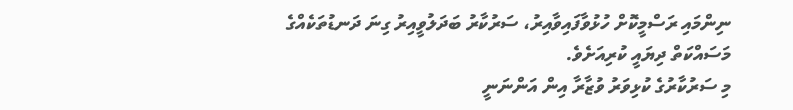ނިންމައި ރަސްމީކޮށް ހުޅުވާފައިވާއިރު، ސަރުކާރު ބަދަލުވީއިރު ގިނަ ދަނޑުތަކެއްގެ މަސައްކަތް ދިޔައީ ކުރިއަށެވެ.
މި ސަރުކާރުގެ ކުޅިވަރު ވުޒާރާ އިން އަންނަނީ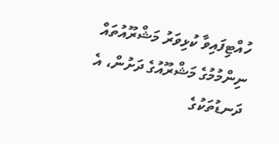ހުއްޓިފައިވާ ކުޅިވަރު މަޝްރޫއުތައް ނިންމުމުގެ މަޝްރޫއުގެ ދަށުން، އެ ދަނޑުތަކުގެ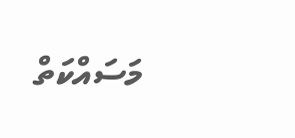މަސައްކަތް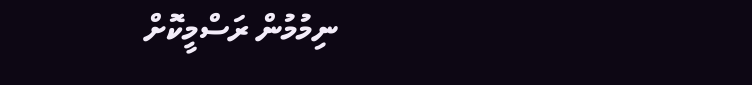ނިމުމުން ރަސްމީކޮށް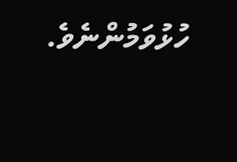ހުޅުވަމުންނެވެ.